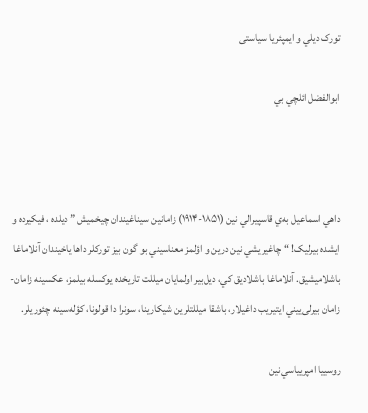تورک ديلي و ایمپئريا سياستی

ابوالفضل ائلچي بي



داهي اسماعیل به‌ي قاسپيرالي نين (۱۸۵۱-۱۹۱۴) زامانين سيناغيندان چيخميش ” ديلده ، فيکيرده و ايشده بيرليک! “ چاغیريشي نين درين و اؤلمز معناسيني بو گون بيز تورکلر داها ياخيندان آنلاماغا باشلاميشيق. آنلاماغا باشلاديق کي، ديل‌بير اولمايان ميللت تاريخده يوکسله‌ بيلمز، عکسينه‌ زامان- زامان بيرلی‌ییني ايتيريب داغيلار، باشقا ميللتلرين شيکارينا، سونرا دا قولونا، کؤله‌سينه‌ چئوريلر.

روسييا امپريياسي‌نين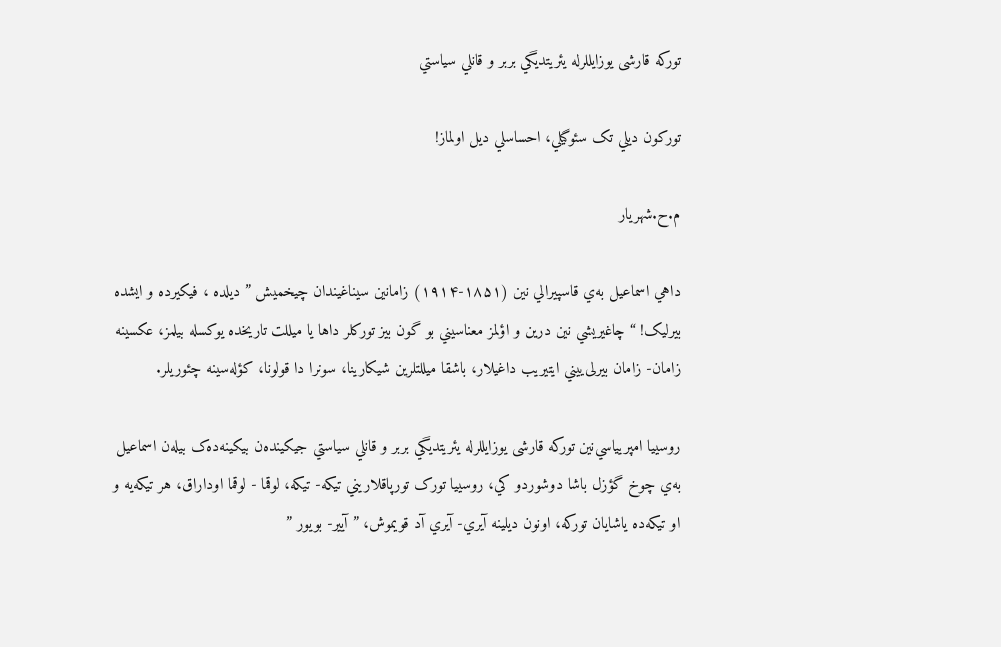تورکه قارشی يوزايللرله يئريتديگي بربر و قانلي سياستي

تورکون ديلي تک سئوگيلي، احساسلي ديل اولماز!

م.ح.شهريار

داهي اسماعیل به‌ي قاسپيرالي نين (۱۸۵۱-۱۹۱۴) زامانين سيناغيندان چيخميش ” ديلده ، فيکيرده و ايشده بيرليک! “ چاغیريشي نين درين و اؤلمز معناسيني بو گون بيز تورکلر داها يا ميللت تاريخده يوکسله‌ بيلمز، عکسينه‌ زامان- زامان بيرلی‌ییني ايتيريب داغيلار، باشقا ميللتلرين شيکارينا، سونرا دا قولونا، کؤله‌سينه‌ چئوريلر.

روسييا امپريياسي‌نين تورکه قارشی يوزايللرله يئريتديگي بربر و قانلي سياستي جيکينده‌ن بيکينه‌ده‌ک بيله‌ن اسماعیل به‌ي چوخ گؤزل باشا دوشوردو کي، روسييا تورک تورپاقلاريني تيکه- تيکه، لوقما - لوقما اوداراق، هر تيکه‌يه و او تيکه‌ده ياشايان تورکه، اونون ديلينه‌ آيري- آيري آد قويموش، ” آيير- بويور ”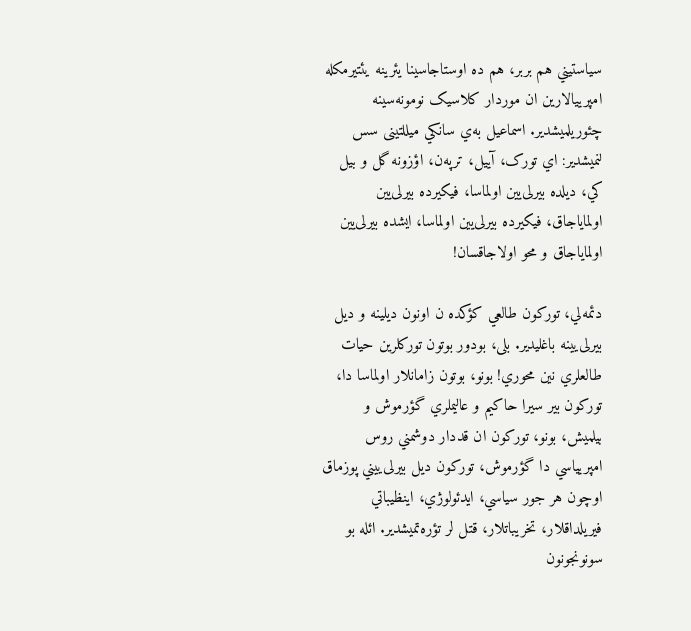سياستيني هم بربر، هم ده اوستاجاسينا يئرينه‌ يئتيرمکله امپرييالارين ان موردار کلاسيک نومونه‌سينه‌ چئوريلميشدير. اسماعیل به‌ي سانکي ميللتينی سس لنميشدير: اي تورک، آييل، ترپه‌ن، اؤزونه‌ گل و بيل کي، ديلده بيرلی‌یین اولماسا، فيکيرده بيرلی‌یین اولماياجاق، فيکيرده بيرلی‌یین اولماسا، ايشده بيرلی‌یین اولماياجاق و محو اولاجاقسان!

دئمه‌لي، تورکون طالعي کؤکده ن اونون ديلينه‌ و ديل بيرلی‌یینه‌ باغليدير. بلی، بودور بوتون تورکلرین حیات طالعلري نين محوري! بونو، بوتون زامانلار اولماسا دا، تورکون بير سيرا حاکيم و عاليملري گؤرموش و بيلميش، بونو، تورکون ان قددار دوشمني روس امپريياسي دا گؤرموش، تورکون ديل بيرلی‌ییني پوزماق اوچون هر جور سياسي، ايدئولوژي، اينظيباتي فيريلداقلار، تخريباتلار، قتل لر تؤره‌تميشدير. ائله بو سونونجونون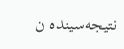نتيجه‌سينده ن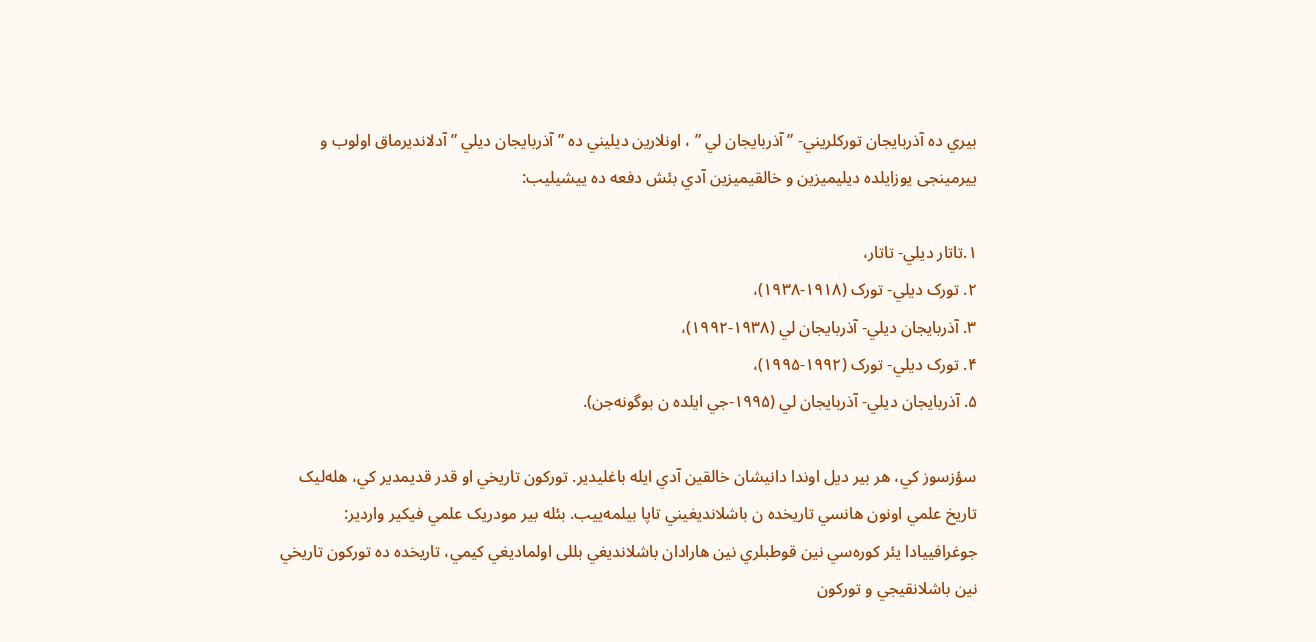بيري ده آذربایجان تورکلریني- ” آذربایجان لي ” ، اونلارين ديليني ده ” آذربایجان ديلي ” آدلانديرماق اولوب و ییرمینجی يوزايلده ديليميزين و خالقيميزين آدي بئش دفعه ده ييشيليب:

۱.تاتار ديلي- تاتار،
۲. تورک ديلي- تورک (۱۹۱۸-۱۹۳۸)،
۳. آذربایجان ديلي- آذربایجان لي (۱۹۳۸-۱۹۹۲)،
۴. تورک ديلي- تورک (۱۹۹۲-۱۹۹۵)،
۵. آذربایجان ديلي- آذربایجان لي (۱۹۹۵-جي ايلده ن بوگونه‌جن).

سؤزسوز کي، هر بير ديل اوندا دانيشان خالقين آدي ايله باغلیدير. تورکون تاريخي او قدر قدیمدير کي، هله‌لیک تاريخ علمي اونون هانسي تاريخده ن باشلانديغيني تاپا بيلمه‌ييب. بئله‌ بير مودريک علمي فيکير واردير: جوغرافييادا يئر کوره‌سي نين قوطبلري نين هارادان باشلانديغي بللی اولماديغي کيمي، تاريخده ده تورکون تاريخي نين باشلانقيجي و تورکون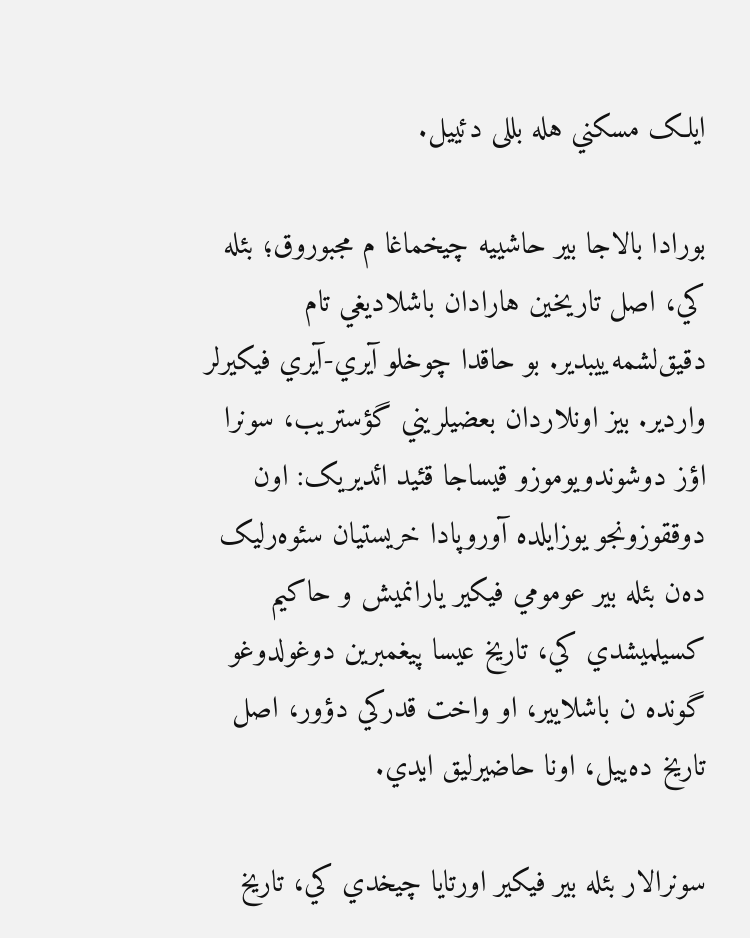ايلک مسکني هله بللی دئييل.

بورادا بالاجا بير حاشییه چيخماغا م مجبوروق؛ بئله کي، اصل تاريخين هارادان باشلاديغي تام دقيق‌لشمه‌يیبدير. بو حاقدا چوخلو آيري-آيري فيکيرلر واردير. بيز اونلاردان بعضیلريني گؤستريب، سونرا اؤز دوشوندويوموزو قيساجا قئيد ائديريک: اون دوققوزونجو يوزايلده آوروپادا خريستيان ‌سئوه‌رليک ده‌ن بئله‌ بير عومومي فيکير يارانميش و حاکيم کسيلميشدي کي، تاريخ عیسا پیغمبرين دوغولدوغو گونده ن باشلايير، او واخت قدرکي دؤور، اصل تاريخ ده‌ييل، اونا حاضيرليق ايدي.

سونرالار بئله‌ بير فيکير اورتايا چيخدي کي، تاريخ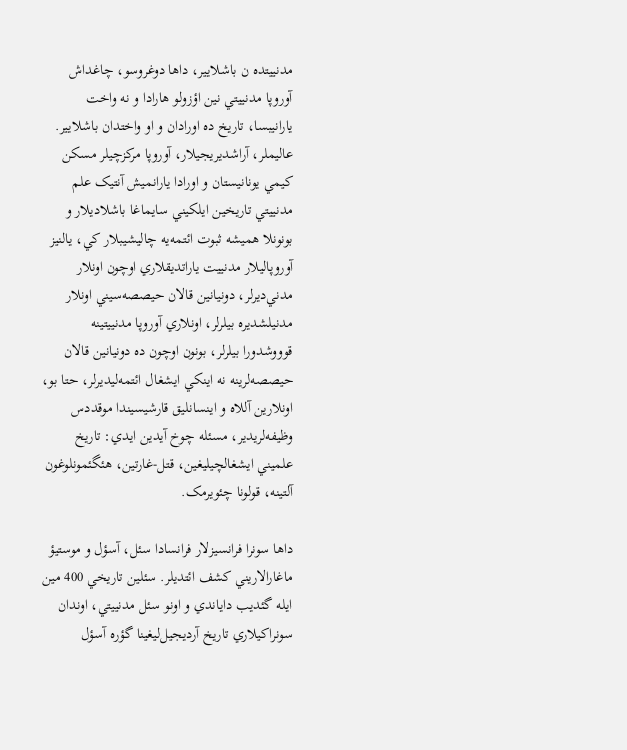مدنییتده ن باشلايير، داها دوغروسو، چاغداش آوروپا مدنییتي نين اؤزولو هارادا و نه‌ واخت يارانيبسا، تاريخ ده اورادان و او واختدان باشلايير. عاليملر، آراشدیريجيلار، آوروپا مرکزچيلر مسکن کيمي يونانيستان و اورادا يارانميش آنتيک علم مدنییتي تاريخين ايلکيني سايماغا باشلاديلار و بونونلا همیشه ثبوت ائتمه‌يه چاليشيبلار کي، يالنيز آوروپاليلار مدنییت ياراتديقلاري اوچون اونلار مدني‌ديرلر، دونيانين قالان حیصصه‌‌سيني اونلار مدنيلشديره بيلرلر، اونلاري آوروپا مدنییتينه‌ قوووشدورا بيلرلر، بونون اوچون ده دونيانين قالان حیصصه‌لرینه نه اينکي ایشغال ائتمه‌ليديرلر، حتا بو، اونلارين آللاه و اينسانليق قارشیسيندا موقددس وظیفه‌لريدير، مسئله‌ چوخ آيدين ايدي: تاريخ علميني ایشغالچيلیغین، قتل-غارتين، هئگئمونلوغون آلتينه‌، قولونا چئويرمک.

داها سونرا فرانسيزلار فرانسادا سئل، آسؤل و موستيؤ ماغارالاريني کشف ائتديلر. سئلين تاريخي 400 مين ايله گئديب داياندي و اونو سئل مدنییتي، اوندان سونراکيلاري تاريخ آرديجيل‌لیغینا گؤره‌ آسؤل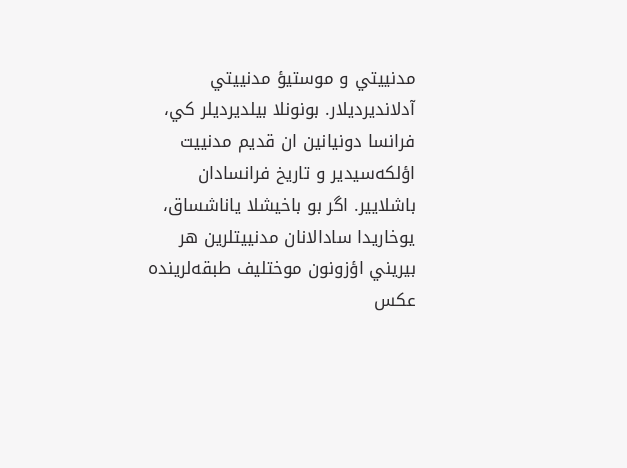مدنییتي و موستيؤ مدنییتي آدلانديرديلار. بونونلا بيلديرديلر کي، فرانسا دونيانين ان قدیم مدنییت اؤلکه‌سيدير و تاريخ فرانسادان باشلايير. اگر بو باخيشلا یاناشساق، يوخاريدا سادالانان مدنییتلرين هر بيريني اؤزونون موختليف طبقه‌لرينده عکس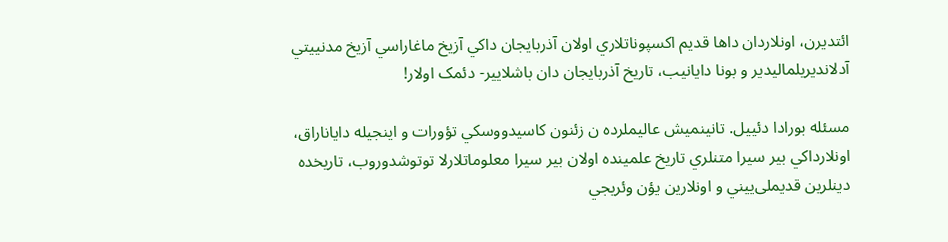ائتديرن، اونلاردان داها قدیم اکسپوناتلاري اولان آذربایجان داکي آزيخ ماغاراسي آزيخ مدنییتي آدلانديريلماليدير و بونا دايانيب، تاريخ آذربایجان دان باشلايير- دئمک اولار!

مسئله‌ بورادا دئييل. تانينميش عاليملرده ن زئنون کاسيدووسکي تؤورات و اينجيله داياناراق، اونلارداکي بير سيرا متنلري تاريخ علمينده اولان بير سيرا معلوماتلارلا توتوشدوروب، تاريخده دينلرين قدیملی‌ییني و اونلارين يؤن وئريجي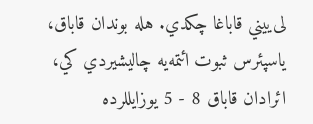لی‌ییني قاباغا چکدي. هله بوندان قاباق، ياسپئرس ثبوت ائتمه‌يه چاليشيردي کي، ائرادان قاباق 8 - 5 يوزايللرده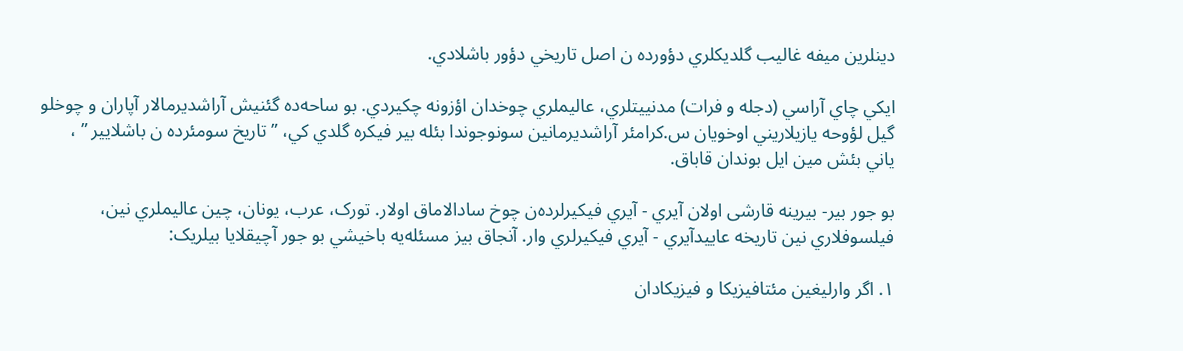دينلرين ميفه غاليب گلديکلري دؤورده ن اصل تاريخي دؤور باشلادي.

ايکي چاي آراسي (دجله و فرات) مدنییتلري، عاليملري چوخدان اؤزونه‌ چکيردي. بو ساحه‌ده گئنيش آراشدیرمالار آپاران و چوخلو گيل لؤوحه يازيلاريني اوخويان س.کرامئر آراشدیرمانين سونوجوندا بئله‌ بير فيکره گلدي کي، ” تاريخ سومئرده ن باشلايير ” ، ياني بئش مين ايل بوندان قاباق.

بو جور بير- بيرينه‌ قارشی اولان آيري - آيري فيکيرلرده‌ن چوخ سادالاماق اولار. تورک، عرب، يونان، چين عاليملري نين، فيلسوفلاري نين تاريخه‌ عاییدآيري - آيري فيکيرلري وار. آنجاق بيز مسئله‌‌يه باخيشي بو جور آچيقلايا بيلريک:

۱. اگر وارليغين مئتافيزيکا و فيزيکادان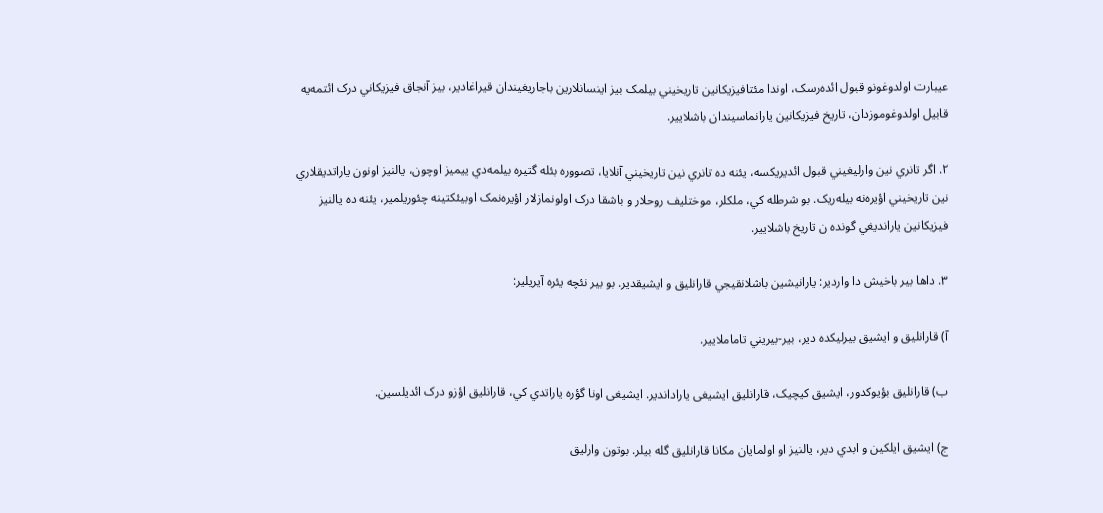عيبارت اولدوغونو قبول ائده‌رسک، اوندا مئتافيزيکانين تاريخيني بيلمک بيز اينسانلارين باجاريغيندان قيراغادير، بيز آنجاق فيزيکاني درک ائتمه‌يه قابيل اولدوغوموزدان، تاريخ فيزيکانين يارانماسيندان باشلايير.

۲. اگر تانري نين وارليغيني قبول ائديريکسه، يئنه‌ ده تانري نين تاريخيني آنلايا، تصووره بئله‌ گتيره‌ بيلمه‌دي یيميز اوچون، يالنيز اونون ياراتديقلاري نين تاريخيني اؤيره‌نه‌ بيله‌ريک. بو شرطله کي، ملکلر، موختليف روحلار و باشقا درک اولونمازلار اؤيره‌نمک اوبيئکتينه‌ چئوريلمير، يئنه‌ ده يالنيز فيزيکانين يارانديغي گونده ن تاريخ باشلايير.

۳. داها بير باخيش دا واردير: يارانيشين باشلانقيجي قارانليق و ايشيقدير. بو بير نئچه يئره‌ آيريلير:

آ) قارانليق و ايشيق بيرليکده دير، بير-بيريني تاماملايير.

ب) قارانليق بؤيوکدور، ایشیق کيچيک، قارانليق ایشیغی ياراداندير. ایشیغی اونا گؤره‌ ياراتدي کي، قارانليق اؤزو درک ائديلسين.

ج) ایشیق ايلکين و ابدي دير، يالنيز او اولمايان مکانا قارانليق گله بيلر. بوتون وارليق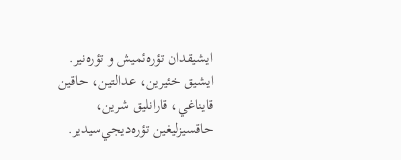ایشیقدان تؤره‌ئميش و تؤره‌نير. ایشیق خئيرين، عدالتين، حاقين قايناغي، قارانليق شرين، حاقسيزلیغین تؤره‌ديجي‌سيدير.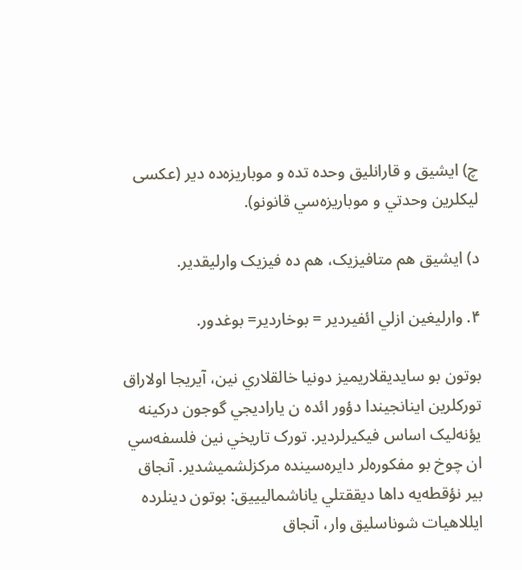چ) ایشیق و قارانليق وحده تده و موباريزه‌ده دير (عکسی ليکلرين وحدتي و موباريزه‌سي قانونو).

د) ایشیق هم متافيزيک، هم ده فيزيک وارليقدير.

۴. وارليغين ازلي ائفيردير = بوخاردير= بوغدور.

بوتون بو سايديقلاريميز دونيا خالقلاري نين، آيريجا اولاراق تورکلرین اينانجيندا دؤور ائده ن ياراديجي گوجون درکينه‌ يؤنه‌ليک اساس فيکيرلردير. تورک تاريخي نين فلسفه‌سي ان چوخ بو مفکوره‌لر دايره‌سينده مرکزلشميشدير. آنجاق بير نؤقطه‌یه داها ديققتلي یاناشماليييق: بوتون دينلرده ايللاهيات شوناسليق وار، آنجاق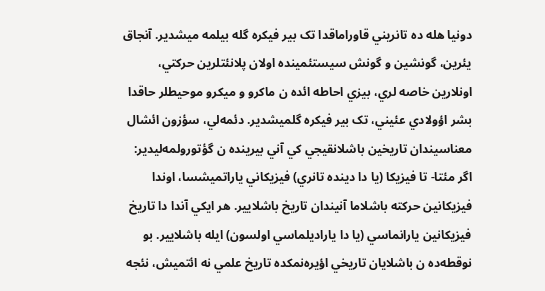دونيا هله ده تانريني قاوراماقدا تک بير فيکره گله بيلمه ميشدير. آنجاق يئرين، گونشين و گونش سيستئمينده اولان پلانئتلرين حرکتي، اونلارين خاصه لري، بيزي احاطه ائده ن ماکرو و ميکرو موحیطلر حاقدا بشر اؤولادي عئيني، تک بير فيکره گلميشدير. دئمه‌لي، سؤزون ائشال معناسيندان تاريخين باشلانقيجي کي آني بيرينده ن گؤتورولمه‌ليدير: اگر مئتا- تا فيزيکا (يا دا دينده تانري) فيزيکاني ياراتميشسا، اوندا فيزيکانين حرکته باشلاما آنيندان تاريخ باشلايير. هر ايکي آندا دا تاريخ فيزيکانين يارانماسي (يا دا ياراديلماسي اولسون) ايله باشلايير. بو نوقطه‌ده ن باشلايان تاريخي اؤيره‌نمکده تاريخ علمي نه‌ ائتميش، نئجه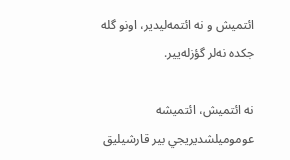ائتميش و نه‌ ائتمه‌ليدير، اونو گله جکده نه‌لر گؤزله‌يير.

نه‌ ائتميش، ائتميشه عوموميلشديريجي بير قارشیليق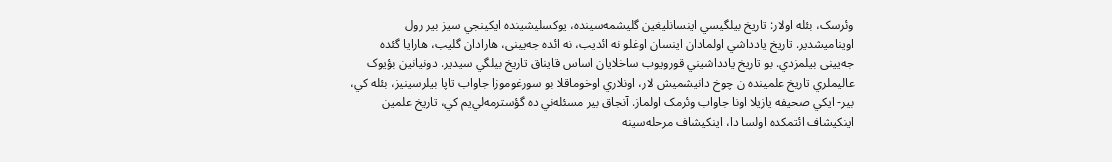وئرسک، بئله‌ اولار: تاريخ بيلگيسي اينسانليغين گليشمه‌سينده، يوکسليشينده ايکينجي سيز بير رول اويناميشدير. تاريخ يادداشي اولمادان اينسان اوغلو نه‌ ائديب، نه‌ ائده جه‌يينی، هارادان گلیب، هارايا گئده جه‌يينی بيلمزدي. بو تاريخ يادداشيني قورويوب ساخلايان اساس قايناق تاريخ بيلگي سيدير. دونيانين بؤيوک عاليملري تاريخ علمينده ن چوخ دانيشميش لار، اونلاري اوخوماقلا بو سورغوموزا جاواب تاپا بيلرسينيز، بئله‌ کي، بير- ايکي صحیفه يازيلا اونا جاواب وئرمک اولماز. آنجاق بير مسئله‌ني ده گؤسترمه‌لي‌يم کي، تاريخ علمين اينکيشاف ائتمکده اولسا دا، اينکيشاف مرحله‌سينه‌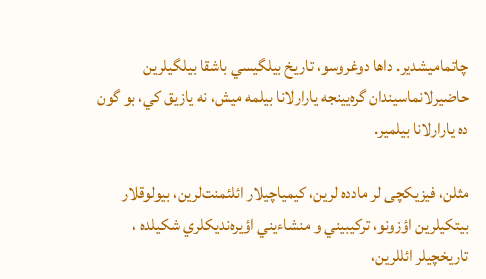چاتماميشدير. داها دوغروسو، تاريخ بيلگيسي باشقا بيلگيلرين حاضيرلانماسيندان گره‌يينجه‌ يارارلانا بيلمه ميش، نه‌ يازيق کي، بو گون ده يارارلانا بيلمير.

مثلن، فيزيکچی لر مادده لرين، کيمياچيلار ائلئمنت‌لرين، بيولوقلار بيتکيلرين اؤزونو، ترکيبيني و منشاءيني اؤيره‌نديکلري شکيلده ، تاريخچيلر ائللرين،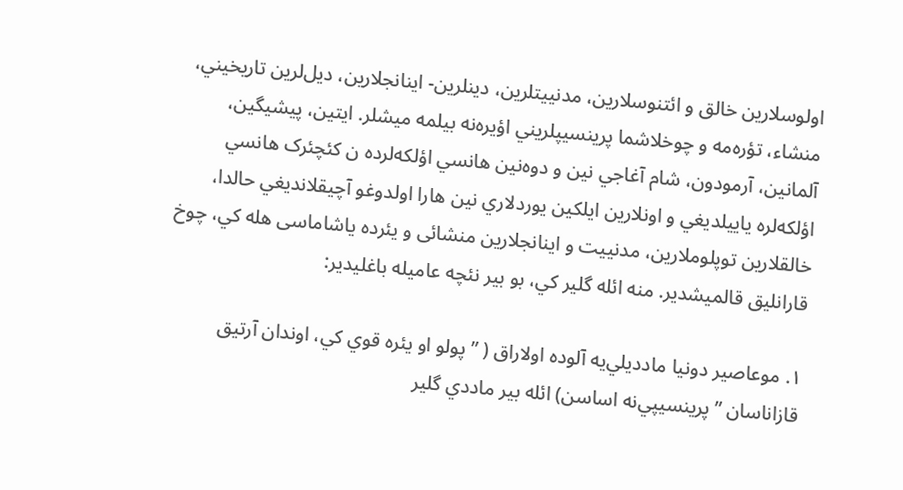اولوسلارين خالق و ائتنوسلارين، مدنییتلرين، دينلرين- اينانجلارين، دیل‌لرين تاريخيني، منشاء‌، تؤره‌مه و چوخلاشما پرينسيپلريني اؤيره‌نه‌ بيلمه ميشلر. ايتين، پيشيگين، آلمانين، آرمودون، شام آغاجي نين و دوه‌نين هانسي اؤلکه‌لرده ن کئچئرک هانسي اؤلکه‌لره ياييلديغي و اونلارين ايلکين يوردلاري نين هارا اولدوغو آچيقلانديغي حالدا، خالقلارين توپلوملارين، مدنییت و اينانجلارين منشائی و يئرده یاشاماسی هله کي، چوخ قارانليق قالميشدير. منه‌ ائله گلير کي، بو بير نئچه عاميله باغلیدير:

۱. موعاصیر دونيا مادديلي‌يه آلوده اولاراق ( ” پولو او يئره‌ قوي کي، اوندان آرتيق قازاناسان ” پرينسيپي‌نه‌ اساسن) ائله بير ماددي گلير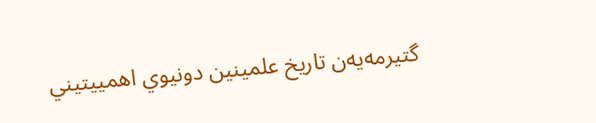گتيرمه‌يه‌ن تاريخ علمينين دونيوي اهمييتيني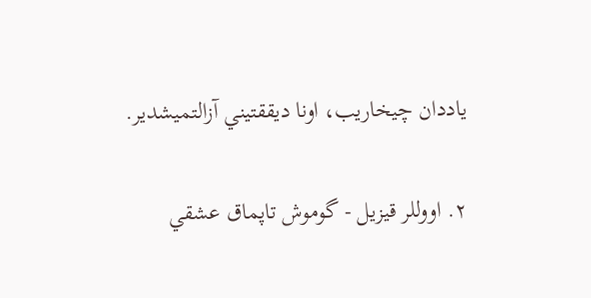ياددان چيخاريب، اونا ديققتيني آزالتميشدير.

۲. اووللر قيزيل - گوموش تاپماق عشقي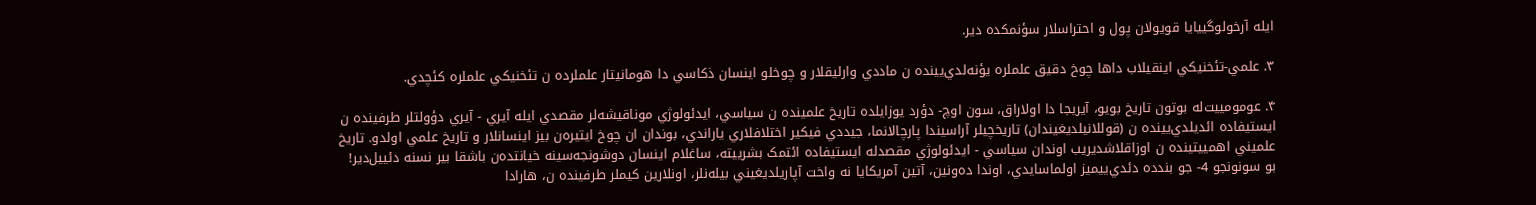ايله آرخولوگييايا قويولان پول و احتراسلار سؤنمکده دير.

۳. علمي-تئخنيکي اينقيلاب داها چوخ دقيق علملره يؤنه‌لدي‌یينده ن ماددي وارليقلار و چوخلو اينسان ذکاسي دا هومانيتار علملرده ن تئخنيکي علملره کئچدي.

۴. عوموميیت‌له بوتون تاريخ بويو، آيریجا دا اولاراق، سون اوچ- دؤرد يوزايلده تاريخ علمينده ن سياسي، ايدئولوژي موناقيشه‌لر مقصدي ايله آيري - آيري دؤولتلر طرفينده ن ايستيفاده ائديلدي‌یينده ن (قوللانيلديغيندان) تاريخچيلر آراسيندا پارچالانما، جيددي فيکير اختلافلاري ياراندي، بوندان ان چوخ ايتيره‌ن بيز اينسانلار و تاريخ علمي اولدو. تاريخ علميني اهمييتينده ن اوزاقلاشديريب اوندان سياسي - ايدئولوژي مقصدله ايستيفاده ائتمک بشرییته، ساغلام اينسان دوشونجه‌سينه‌ خيانتده‌ن باشقا بير نسنه‌ دئييل‌دير! بو سونونجو 4- جو بندده دئدي‌یيميز اولماسايدي، اوندا ده‌ونين، آتين آمريکايا نه‌ واخت آپاريلديغيني بيله‌نلر، اونلارين کيملر طرفينده ن، هارادا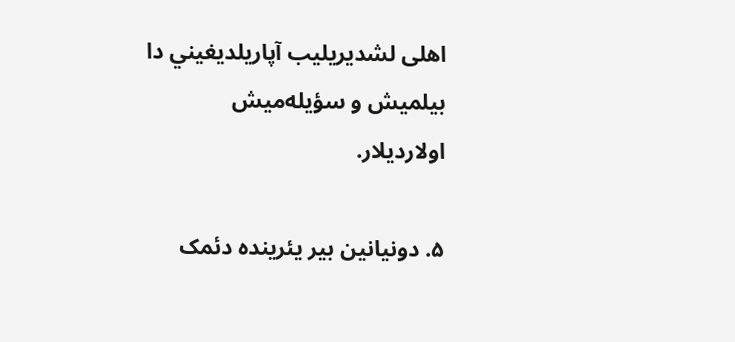اهلی لشديريليب آپاريلديغيني دا بيلميش و سؤيله‌ميش اولارديلار.

۵. دونيانين بير يئرينده دئمک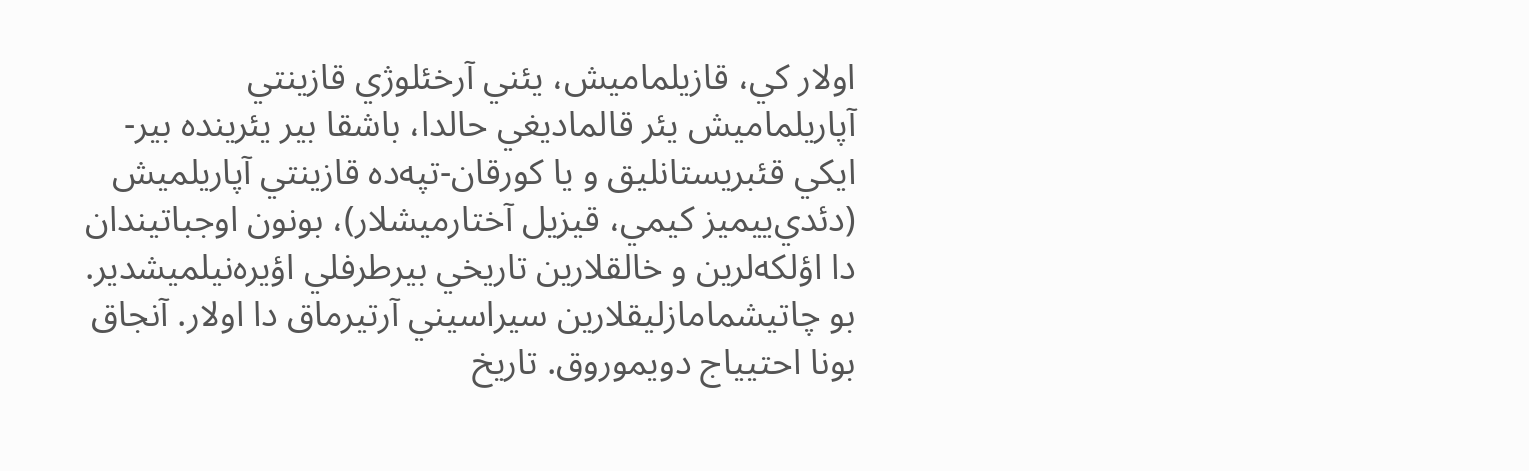اولار کي، قازيلماميش، يئني آرخئلوژي قازينتي آپاريلماميش يئر قالماديغي حالدا، باشقا بير يئرينده بير-ايکي قئبريستانليق و يا کورقان-تپه‌ده قازينتي آپاريلميش (دئدي‌یيميز کيمي، قيزيل آختارميشلار)، بونون اوجباتيندان دا اؤلکه‌لرين و خالقلارين تاريخي بيرطرفلي اؤيره‌نيلميشدير. بو چاتيشمامازليقلارين سيراسيني آرتيرماق دا اولار. آنجاق بونا احتيياج دويموروق. تاريخ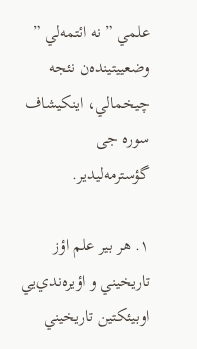علمي ” نه‌ ائتمه‌لي ” وضعييتينده‌ن نئجه چيخمالي، اينکيشاف سوره جی گؤسترمه‌ليدير.

۱. هر بير علم اؤز تاريخيني و اؤيره‌ندي‌یي اوبيئکتين تاريخيني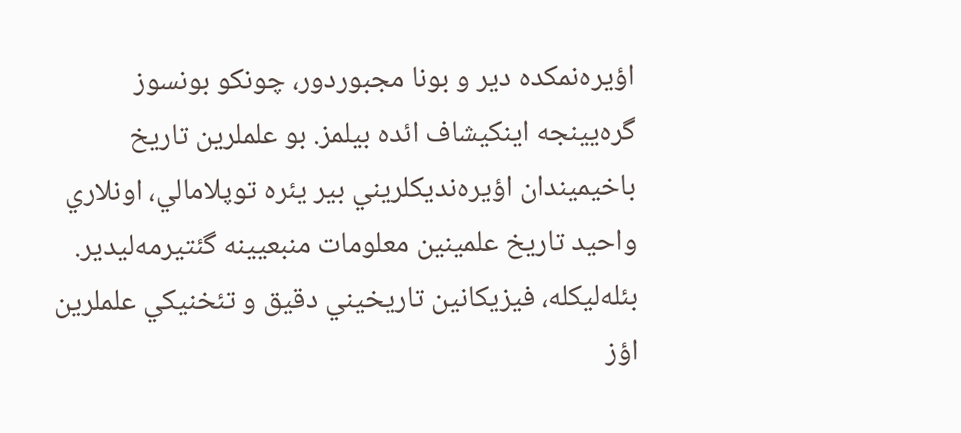اؤيره‌نمکده دير و بونا مجبوردور، چونکو بونسوز گره‌يينجه‌ اينکيشاف ائده بيلمز. بو علملرين تاريخ باخيميندان اؤيره‌نديکلريني بير يئره‌ توپلامالي، اونلاري واحيد تاريخ علمينين معلومات منبعيينه‌ گئتيرمه‌ليدير. بئله‌ليکله، فيزيکانين تاريخيني دقيق و تئخنيکي علملرين اؤز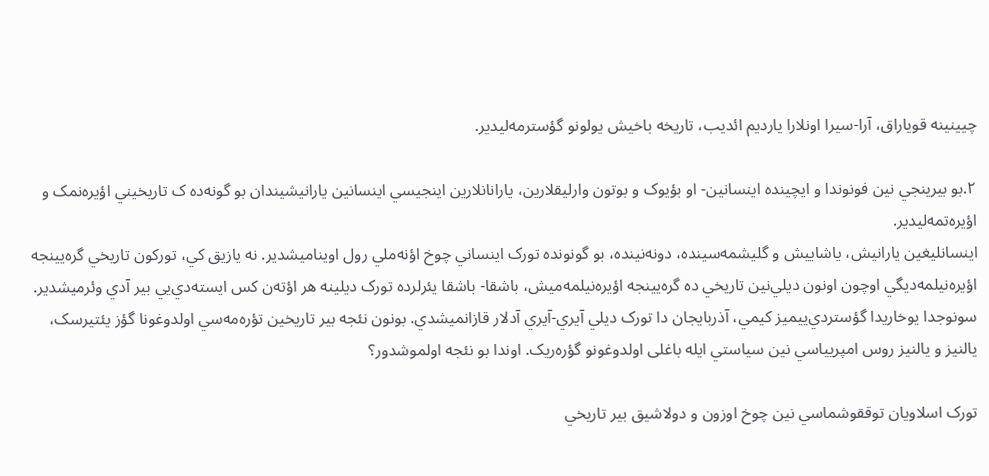چيينينه‌ قوياراق، آرا-سيرا اونلارا يارديم ائديب، تاريخه‌ باخيش يولونو گؤسترمه‌ليدير.

۲.بو بيرينجي نين فونوندا و ايچينده اينسانين- او بؤيوک و بوتون وارليقلارين، يارانانلارين اينجيسي اينسانين يارانيشيندان بو گونه‌ده ک تاريخيني اؤيره‌نمک و اؤيره‌تمه‌ليدير.
اينسانليغين يارانيش، ياشاييش و گليشمه‌سينده، دونه‌نينده، بو گونونده تورک اينساني چوخ اؤنه‌ملي رول اويناميشدير. نه‌ يازيق کي، تورکون تاريخي گره‌يينجه‌ اؤيره‌‌نيلمه‌ديگي اوچون اونون ديلي‌نين تاريخي ده گره‌يينجه‌ اؤيره‌‌نيلمه‌ميش، باشقا- باشقا يئرلرده تورک ديلينه‌ هر اؤته‌ن کس ايسته‌دي‌یي بير آدي وئرميشدير. سونوجدا يوخاريدا گؤستردي‌یيميز کيمي، آذربایجان دا تورک ديلي آيري-آيري آدلار قازانميشدي. بونون نئجه بير تاريخين تؤره‌مه‌سي اولدوغونا گؤز يئتيرسک، يالنيز و يالنيز روس امپريياسي نين سياستي ايله باغلی اولدوغونو گؤره‌ريک. اوندا بو نئجه اولموشدور؟

تورک اسلاويان توققوشماسي نين چوخ اوزون و دولاشيق بير تاريخي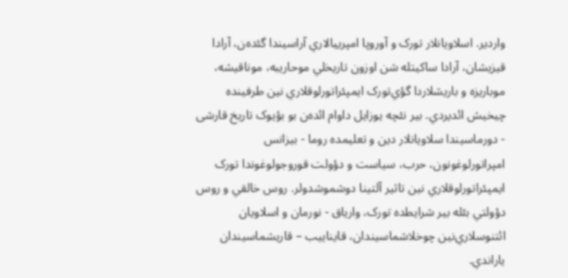واردير. اسلاويانلار تورک و آوروپا امپرييالاري آراسيندا گئده‌ن، آرادا قيزيشان، آرادا ساکيتله شن اوزون تاريخلي موحاریبه‌، موناقيشه‌، موباريزه‌ و باريشلاردا گؤي‌تورک ايمپئراتورلوقلاري نين طرفينده چيخيش ائديردي. بير نئچه يوزايل داوام ائده‌ن بو بؤيوک تاريخ قارشی - دورماسيندا سلاويانلار دين و تعلیمده روما - بيزانس امپراتورلوغونون، حرب، سياست و دؤولت قوروجولوغوندا تورک ايمپئراتورلوقلاري نين تاثیر آلتينا دوشموشدولر. روس خالقي و روس دؤولتي بئله‌ بير شرايطده تورک، وارياق - نورمان و اسلاويان ائتنوسلاري‌نين چوخلاشماسيندان، قايناييب – قاريشماسيندان ياراندي.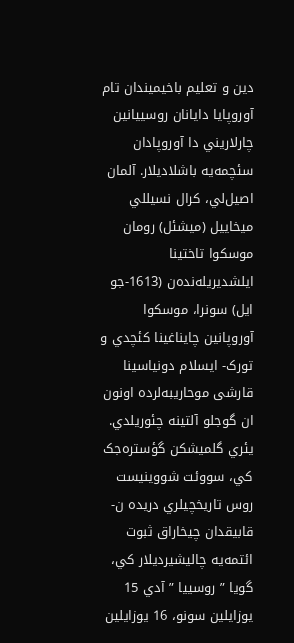دين و تعلیم باخيميندان تام آوروپايا دايانان روسييانين چارلاريني دا آوروپادان سئچمه‌يه باشلاديلار. آلمان اصيل‌لي، کرال نسيللي ميخايیل (ميشئل) رومان موسکوا تاختينا ايلشديريله‌نده‌ن (1613-جو ايل) سونرا، موسکوا آوروپانين چايناغينا کئچدي و تورک- ايسلام دونياسينا قارشی موحاریبه‌لرده اونون ان گوجلو آلتينه‌ چئوريلدي. يئري گلميشکن گؤستره‌جک کي، سووئت شووينيست روس تاريخچيلري دريده ن- قابيقدان چيخاراق ثبوت ائتمه‌يه چاليشيرديلار کي، گويا ” روسييا ” آدي 15 يوزايلين سونو، 16 يوزايلين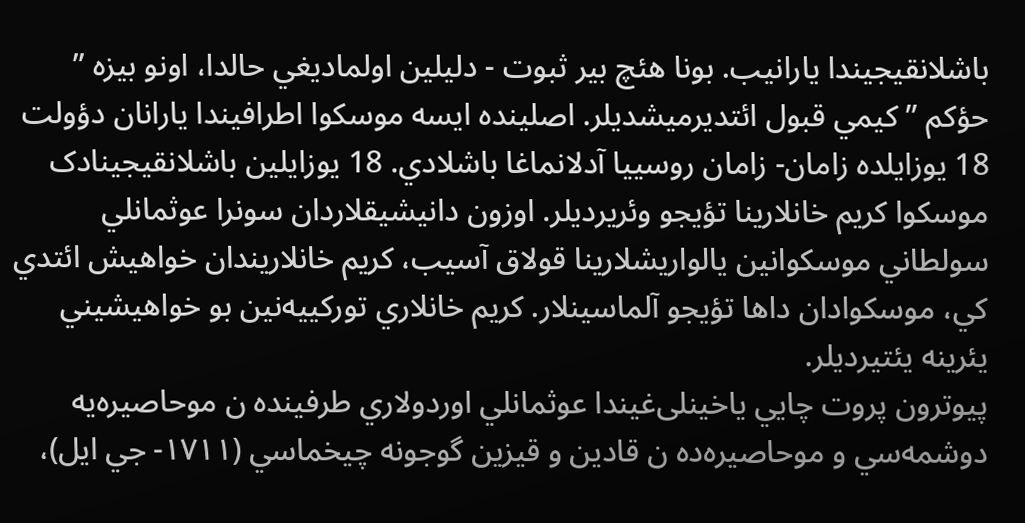باشلانقيجيندا يارانيب. بونا هئچ بير ثبوت - دليلين اولماديغي حالدا، اونو بیزه ” حؤکم ” کيمي قبول ائتديرميشديلر. اصلينده ایسه موسکوا اطرافيندا يارانان دؤولت 18 يوزايلده زامان- زامان روسييا آدلانماغا باشلادي. 18 يوزايلين باشلانقيجينادک موسکوا کريم خانلارينا تؤيجو وئريرديلر. اوزون دانيشيقلاردان سونرا عوثمانلي سولطاني موسکوانين يالواريشلارينا قولاق آسيب، کريم خانلاريندان خواهيش ائتدي کي، موسکوادان داها تؤيجو آلماسينلار. کريم خانلاري تورکييه‌نين بو خواهيشيني يئرينه‌ يئتيرديلر.
پيوترون پروت چايي ياخينلی‌غیندا عوثمانلي اوردولاري طرفينده ن موحاصیره‌يه دوشمه‌سي و موحاصیره‌ده ن قادين و قيزين گوجونه‌ چيخماسي (۱۷۱۱- جي ايل)،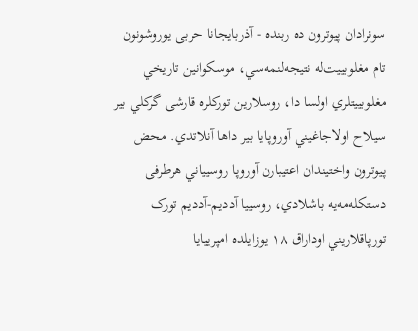سونرادان پيوترون ده ربنده - آذربایجانا حربی يوروشونون تام مغلوبييت‌له نتيجه‌لنمه‌سي، موسکوانين تاريخي مغلوبييتلري اولسا دا، روسلارين تورکلره‌ قارشی گرکلي بير سیلاح اولاجاغيني آوروپايا بير داها آنلاتدي. محض پيوترون واختيندان اعتيبارن آوروپا روسيياني هرطرفی دستکله‌مه‌يه باشلادي، روسييا آدديم-آدديم تورک تورپاقلاريني اوداراق ۱۸ يوزايلده امپرييايا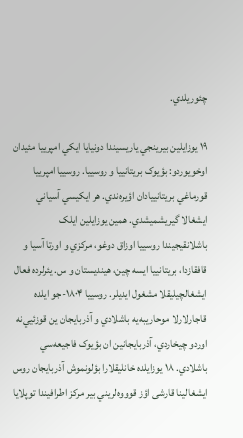چئوريلدي.

۱۹ يوزايلين بيرينجي ياريسيندا دونيايا ايکي امپرييا مئيدان اوخويوردو: بؤيوک بريتانييا و روسييا. روسييا امپرييا قورماغي بريتانييادان اؤيره‌ندي. هر ايکيسي آسیاني ایشغالا گيريشميشدي. همين يوزايلين ايلک باشلانقيجيندا روسييا اوزاق دوغو، مرکزي و اورتا آسیا و قافقازدا، بريتانييا ایسه چين، هينديستان و س. يئرلرده فعال ایشغالچيليقلا مشغول ايديلر. روسييا ۱۸۰۴-جو ايلده قاجارلارلا موحاریبه‌يه‌ باشلادي و آذربایجان ين قوزئيي‌نه‌ اوردو چيخاردي، آذربایجانين ان بؤيوک فاجيعه‌سي باشلادي. ۱۸ يوزايلده خانليقلارا بؤلونموش آذربایجان روس ایشغالينا قارشی اؤز قوووه‌لريني بير مرکز اطرافيندا توپلايا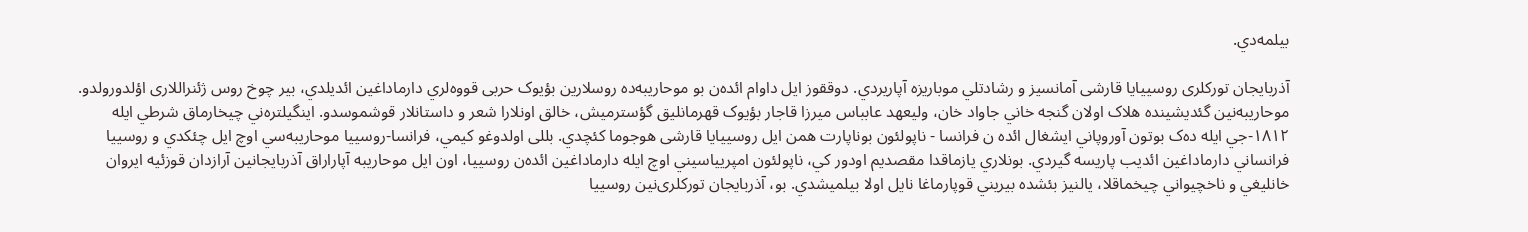بيلمه‌دي.

آذربایجان تورکلری روسييايا قارشی آمانسيز و رشادتلي موباريزه‌ آپاريردي. دوققوز ايل داوام ائده‌ن بو موحاریبه‌ده روسلارين بؤيوک حربی قووه‌لري دارماداغين ائديلدي، بير چوخ روس ژئنراللاری اؤلدورولدو. موحاریبه‌نين گئديشينده هلاک اولان گنجه‌ خاني جاواد خان، وليعهد عابباس ميرزا قاجار بؤيوک قهرمانليق گؤسترميش، خالق اونلارا شعر و داستانلار قوشموسدو. اينگيلتره‌ني چيخارماق شرطي ايله ۱۸۱۲-جي ايله‌ ده‌ک بوتون آوروپاني ایشغال ائده ن فرانسا - ناپولئون بوناپارت همن ايل روسييايا قارشی هوجوما کئچدي. بللی اولدوغو کيمي، فرانسا-روسييا موحاریبه‌سي اوچ ايل چئکدي و روسييا فرانساني دارماداغين ائديب پاريسه گيردي. بونلاري يازماقدا مقصديم اودور کي، ناپولئون امپريياسيني اوچ ايله دارماداغين ائده‌ن روسييا، اون ايل موحاریبه‌ آپاراراق آذربایجانين آرازدان قوزئيه ايروان خانليغي و ناخچيواني چيخماقلا، يالنيز بئشده بيريني قوپارماغا نايل اولا بيلميشدي. بو، آذربایجان تورکلری‌نين روسييا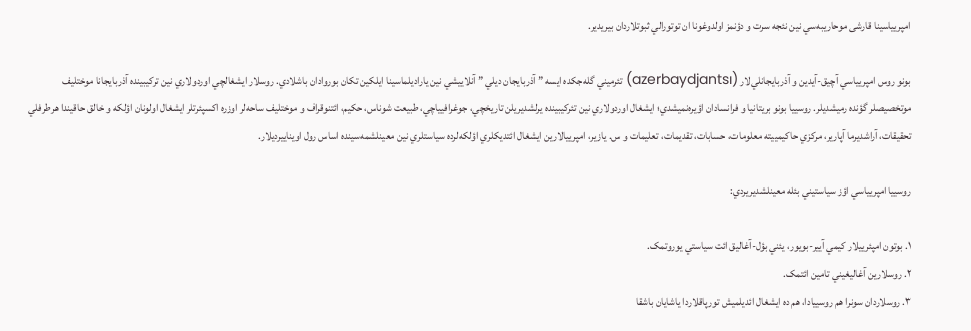امپريياسينا قارشی موحاریبه‌سي نين نئجه سرت و دؤنمز اولدوغونا ان توتورالي ثبوتلاردان بيريدير.

بونو روس امپريياسي آچيق-آيدين و آذربایجانلي‌لار (azerbaydjantsı) تئرميني گله‌جکده ایسه ” آذربایجان ديلي ” آنلاييشي نين ياراديلماسينا ايلکين تکان بوروادان باشلادي. روسلار ايشغالچي اوردولاري نين ترکيبينده آذربایجانا موختليف موتخصیصلر گؤنده رميشديلر. روسييا بونو بريتانيا و فرانسادان اؤيره‌نميشدي؛ ایشغال اوردولاري نين تئرکيبينده يرلشديريلن تاريخچي، جوغرافيياچي، طبیعت شوناس، حکيم، ائتنوقراف و موختليف ساحه‌لر اوزره اکسپئرتلر ایشغال اولونان اؤلکه‌ و خالق حاقيندا هرطرفلي تحقيقات، آراشدیرما آپارير، مرکزي حاکيمييته معلومات، حسابات، تقديمات، تعلیمات و س. يازير، امپرييالارين ایشغال ائتديکلري اؤلکه‌لرده سياستلري نين معینلشمه‌سينده اساس رول اويناييرديلار.

روسييا امپريياسي اؤز سياستيني بئله‌ معینلشديريردي:

۱. بوتون امپئرييلار کيمي آيير-بويور، يئني بؤل-آغاليق ائت سياستي يوروتمک.
۲. روسلارين آغالیغیني تامين ائتمک.
۳. روسلاردان سونرا هم روسييادا، هم ده ایشغال ائديلميش تورپاقلاردا ياشايان باشقا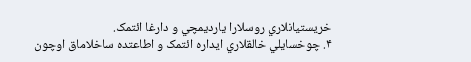خريستيانلاري روسلارا يارديمچي و دارغا ائتمک.
۴. چوخسايلي خالقلاري ايداره ائتمک و اطاعتده ساخلاماق اوچون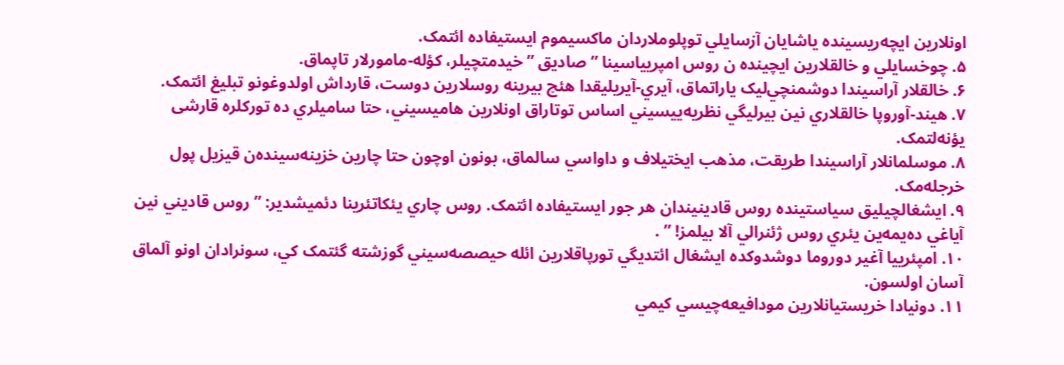اونلارين ايچه‌ريسينده ياشايان آزسايلي توپلوملاردان ماکسيموم ايستيفاده ائتمک.
۵. چوخسايلي و خالقلارين ايچينده ن روس امپريياسينا ” صاديق ” خيدمتچيلر، کؤله-مامورلار تاپماق.
۶. خالقلار آراسيندا دوشمنچي‌ليک ياراتماق، آيري-آيريليقدا هئچ بيرينه‌ روسلارين دوست، قارداش اولدوغونو تبلیغ ائتمک.
۷. هيند-آوروپا خالقلاري نين بيرليگي نظريه‌ييسيني اساس توتاراق اونلارين هامیسیني، حتا ساميلري ده تورکلره‌ قارشی يؤنه‌لتمک.
۸. موسلمانلار آراسيندا طریقت، مذهب ايختيلاف و داواسي سالماق، بونون اوچون حتا چارين خزينه‌سينده‌ن قيزيل پول خرجله‌مک.
۹. ایشغالچيليق سياستينده روس قادينيندان هر جور ايستيفاده ائتمک. روس چاري يئکاتئرينا دئميشدير: ” روس قاديني نين آياغي ده‌يمه‌ين يئري روس ژئنرالي آلا بيلمز! ” .
۱۰. امپئرييا آغير دوروما دوشدوکده ایشغال ائتديگي تورپاقلارين ائله حیصصه‌‌سيني گوزشته گئتمک کي، سونرادان اونو آلماق آسان اولسون.
۱۱. دونيادا خريستيانلارين مودافيعه‌چيسي کيمي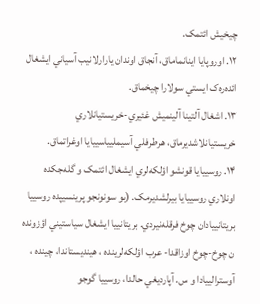چيخيش ائتمک.
۱۲. اوروپايا اينانماماق، آنجاق اوندان يارارلانيب آسیاني ایشغال ائده‌ره‌ک ايستي سولارا چيخماق.
۱۳. اشغال آلتينا آلينميش غئيري-خريستيانلاري خريستيانلاشديرماق، هرطرفلي آسيمليياسييايا اوغراتماق.
۱۴. روسييايا قونشو اؤلکه‌لري ایشغال ائتمک و گله‌جکده اونلاري روسييايا بيرلشديرمک. (بو سونونجو پرينسيپده روسييا بريتانييادان چوخ فرقله‌نيردي. بريتانييا ایشغال سياستيني اؤزونده ن چوخ-چوخ اوزاقدا- عرب اؤلکه‌لرينده ، هينديستاندا، چينده ، آوسترالييادا و س. آپارديغي حالدا، روسييا گوجو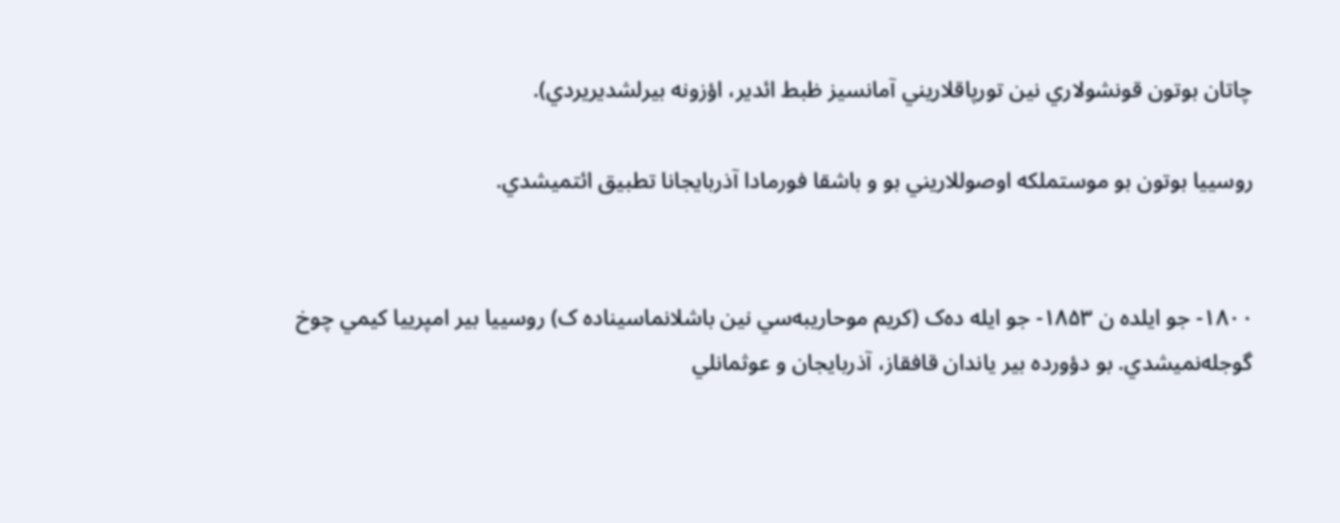چاتان بوتون قونشولاري نين تورپاقلاريني آمانسيز ظبط ائدير، اؤزونه‌ بيرلشديريردي).

روسييا بوتون بو موستملکه اوصوللاريني بو و باشقا فورمادا آذربایجانا تطبيق ائتميشدي.


۱۸۰۰- جو ايلده ن ۱۸۵۳- جو ايله‌ ده‌ک (کريم موحاریبه‌سي نين باشلانماسيناده ک) روسييا بير امپرييا کيمي چوخ گوجله‌نميشدي. بو دؤورده بير ياندان قافقاز، آذربایجان و عوثمانلي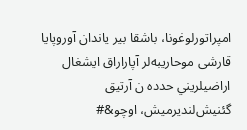امپراتورلوغونا، باشقا بير ياندان آوروپايا قارشی موحاریبه‌لر آپاراراق ایشغال اراضیلريني حدده ن آرتيق گئنيش‌لنديرميش، اوچو&#